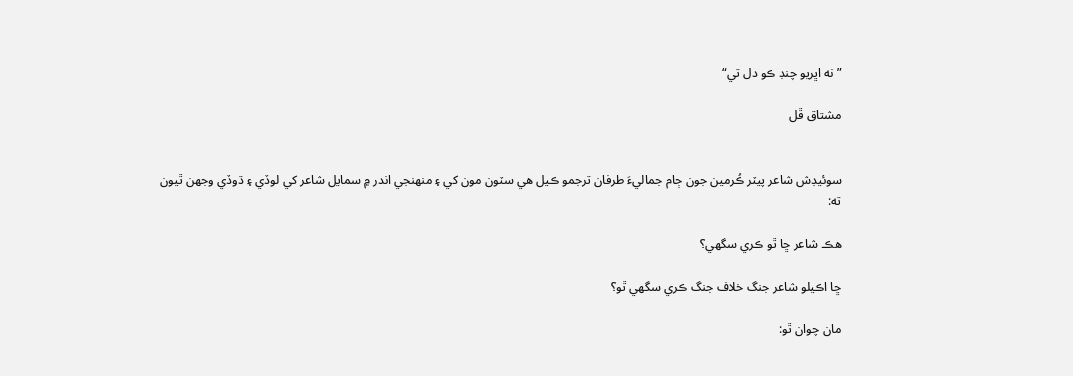”نه اڀريو چنڊ ڪو دل تي“

مشتاق ڦل


سوئيڊش شاعر پيٽر ڪُرمين جون ڄام جماليءَ طرفان ترجمو ڪيل هي سٽون مون کي ۽ منهنجي اندر ۾ سمايل شاعر کي لوڏي ۽ ڌوڏي وجهن ٿيون ته:

هڪ شاعر ڇا ٿو ڪري سگهي؟

ڇا اڪيلو شاعر جنگ خلاف جنگ ڪري سگهي ٿو؟

مان چوان ٿو: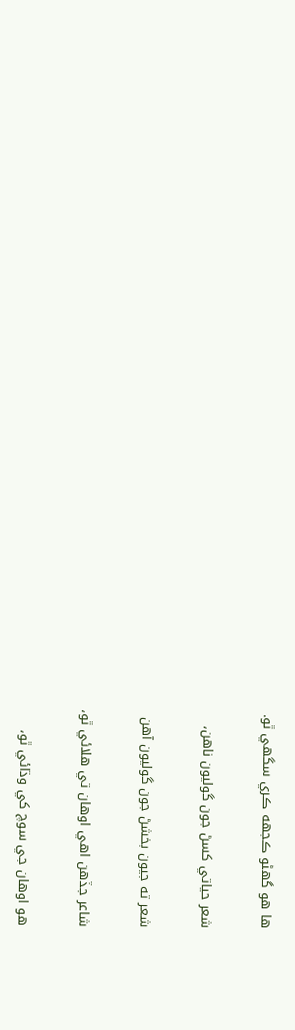ها هو گهڻو ڪجهه ڪري سگهي ٿو.

شعر حياتي کسڻ جون گوليون ناهن،

شعر ته جيون بخشڻ جون گوليون آهن

شاعر جڏهن اهي اوهان تي هلائي ٿو،

هو اوهان جي سوچ کي وڌائي ٿو،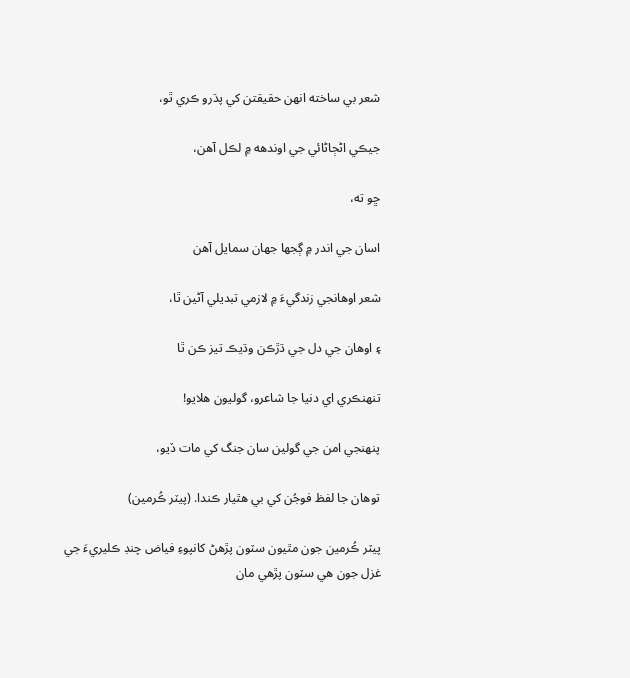شعر بي ساخته انهن حقيقتن کي پڌرو ڪري ٿو،

جيڪي اڻڄاڻائي جي اوندهه ۾ لڪل آهن،

ڇو ته،

اسان جي اندر ۾ ڳجها جهان سمايل آهن

شعر اوهانجي زندگيءَ ۾ لازمي تبديلي آڻين ٿا،

۽ اوهان جي دل جي ڌڙڪن وڌيڪ تيز ڪن ٿا

تنهنڪري اي دنيا جا شاعرو، گوليون هلايو!

پنهنجي امن جي گولين سان جنگ کي مات ڏيو،

توهان جا لفظ فوجُن کي بي هٿيار ڪندا. (پيٽر ڪُرمين)

پيٽر ڪُرمين جون مٿيون سٽون پڙهڻ کانپوءِ فياض چنڊ ڪليريءَ جي غزل جون هي سٽون پڙهي مان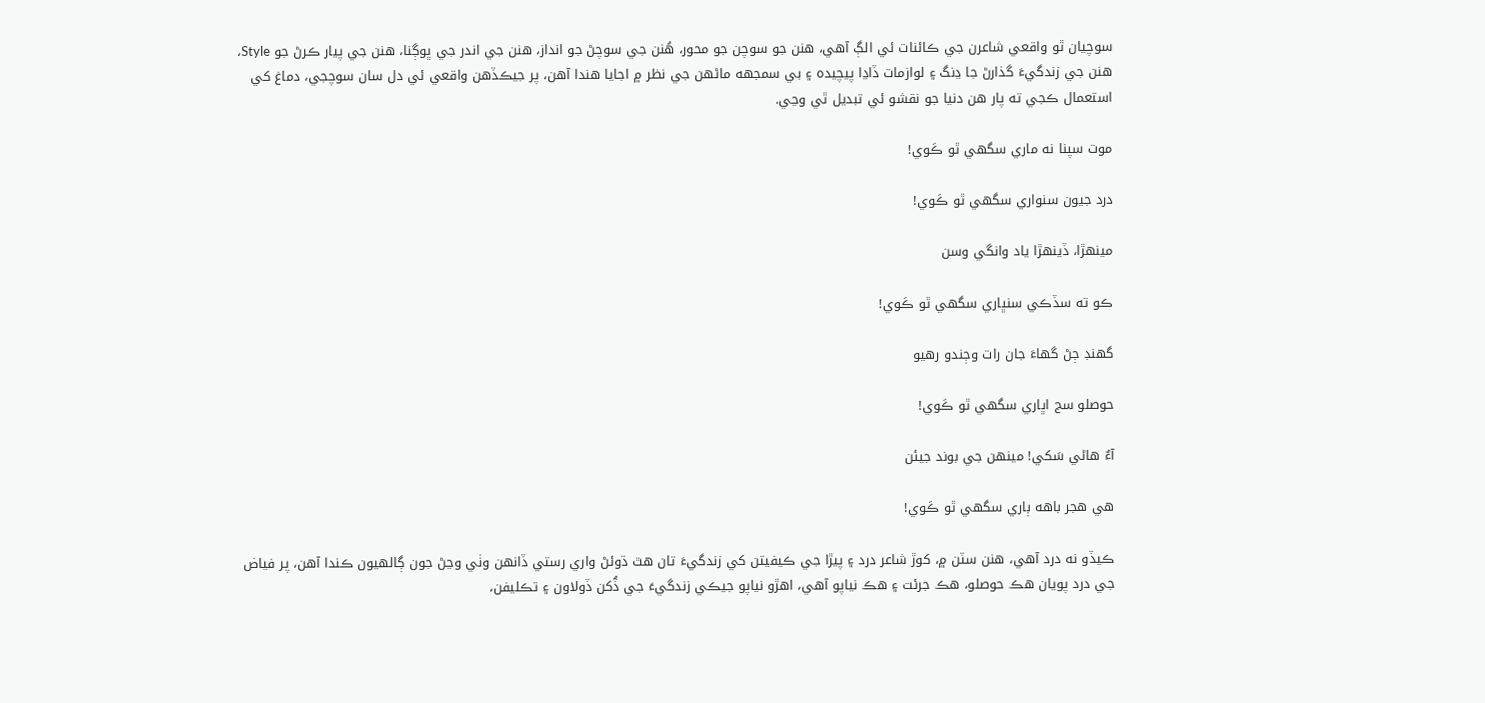سوچيان ٿو واقعي شاعرن جي ڪائنات ئي الڳ آهي، هنن جو سوچن جو محور، هُنن جي سوچڻ جو انداز، هنن جي اندر جي ڀوڳنا، هنن جي پيار ڪرڻ جو Style، هنن جي زندگيءَ گذارڻ جا ڍنگ ۽ لوازمات ڏاڍا پيچيده ۽ بي سمجهه ماڻهن جي نظر ۾ اجايا هندا آهن، پر جيڪڏهن واقعي ئي دل سان سوچجي، دماغ کي استعمال ڪجي ته پار هن دنيا جو نقشو ئي تبديل ٿي وڃي.

موت سپنا نه ماري سگهي ٿو ڪَوي!

درد جيون سنواري سگهي ٿو ڪَوي!

مينهڙا، ڏينهڙا ياد وانگي وسن

ڪو ته سڏڪي سنڀاري سگهي ٿو ڪَوي!

گهنڊ ڄڻ گهاءَ جان رات وڄندو رهيو

حوصلو سج اڀاري سگهي ٿو ڪَوي!

آءٌ هاڻي سَکي! مينهن جي بوند جيئن

هي هجر باهه ٻاري سگهي ٿو ڪَوي!

ڪيڏو نه درد آهي، هنن سٽن ۾، کوڙ شاعر درد ۽ پيڙا جي ڪيفيتن کي زندگيءَ تان هٿ ڌوئڻ واري رستي ڏانهن وٺي وڃڻ جون ڳالهيون ڪندا آهن، پر فياض جي درد پويان هڪ حوصلو، هڪ جرئت ۽ هڪ نياپو آهي، اهڙو نياپو جيڪي زندگيءَ جي ڏُکن ڏولاون ۽ تڪليفن،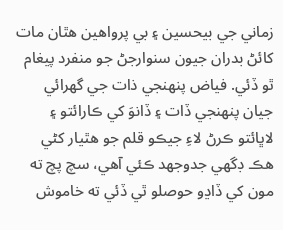زماني جي بيحسين ۽ بي پرواهين هٿان مات کائڻ بدران جيون سنوارجڻ جو منفرد پيغام ٿو ڏئي. فياض پنهنجي ذات جي گهرائي جيان پنهنجي ڏات ۽ ڏانوَ کي ڪارائتو ۽ لاڀائتو ڪرڻ لاءِ جيڪو قلم جو هٿيار کڻي هڪ ڊگهي جدوجهد ڪئي آهي، سچ پچ ته مون کي ڏاڍو حوصلو ٿي ڏئي ته خاموش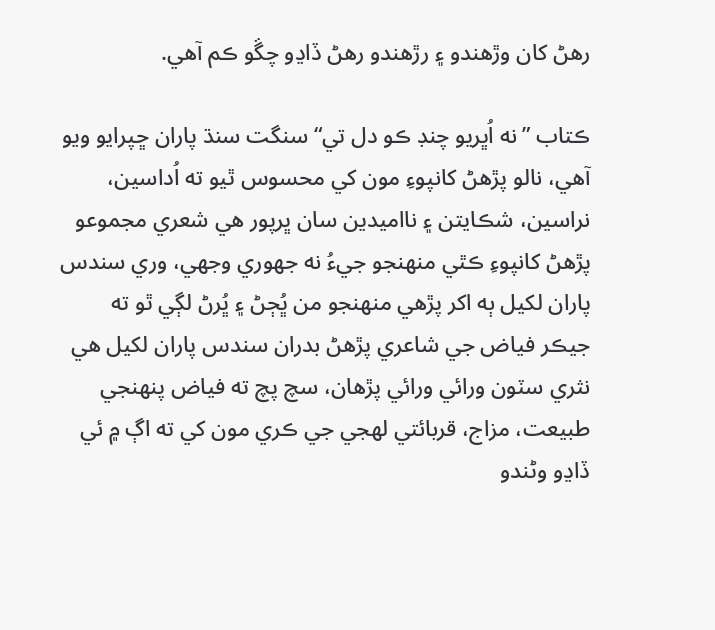رهڻ کان وڙهندو ۽ رڙهندو رهڻ ڏاڍو چڱو ڪم آهي.

ڪتاب ”نه اُڀريو چنڊ ڪو دل تي“ سنگت سنڌ پاران ڇپرايو ويو آهي، نالو پڙهڻ کانپوءِ مون کي محسوس ٿيو ته اُداسين، نراسين، شڪايتن ۽ نااميدين سان ڀرپور هي شعري مجموعو پڙهڻ کانپوءِ ڪٿي منهنجو جيءُ نه جهوري وجهي، وري سندس پاران لکيل ٻه اکر پڙهي منهنجو من ڀُڄڻ ۽ ڀُرڻ لڳي ٿو ته جيڪر فياض جي شاعري پڙهڻ بدران سندس پاران لکيل هي نثري سٽون ورائي ورائي پڙهان، سچ پچ ته فياض پنهنجي طبيعت، مزاج، قربائتي لهجي جي ڪري مون کي ته اڳ ۾ ئي ڏاڍو وڻندو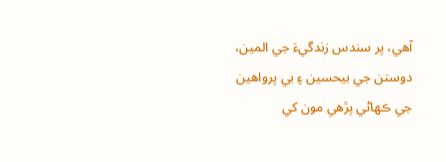آهي، پر سندس زندگيءَ جي المين، دوستن جي بيحسين ۽ بي پرواهين جي ڪهاڻي پڙهي مون کي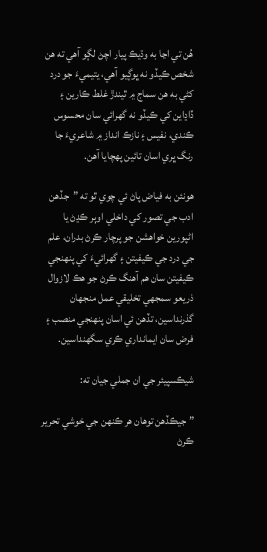هُن تي اڃا به وڌيڪ پيار اچڻ لڳو آهي ته هن شخص ڪيڏو نه ڀوڳيو آهي، يتيميءَ جو درد کڻي به هن سماج ۾ ٿيندڙ غلط ڪارين ۽ ڏاڍاين کي ڪيڏو نه گهرائي سان محسوس ڪندي، نفيس ۽ نازڪ انداز ۾ شاعريءَ جا رنگ ڀري اسان تائين پهچايا آهن.

هونئن به فياض پاڻ ئي چوي ٿو ته ”جڏهن ادب جي تصور کي داخلي اوٻر ڪڍڻ يا اڻپورين خواهشن جو پرچار ڪرڻ بدران، علم جي درد جي ڪيفيتن ۽ گهرائيءَ کي پنهنجي ڪيفيتن سان هم آهنگ ڪرڻ جو هڪ لازوال ذريعو سمجهي تخليقي عمل منجهان گذرنداسين، تڏهن ئي اسان پنهنجي منصب ۽ فرض سان ايمانداري ڪري سگهنداسين.

شيڪسپيئر جي ان جملي جيان ته:

”جيڪڏهن توهان هر ڪنهن جي خوشي تحرير ڪرڻ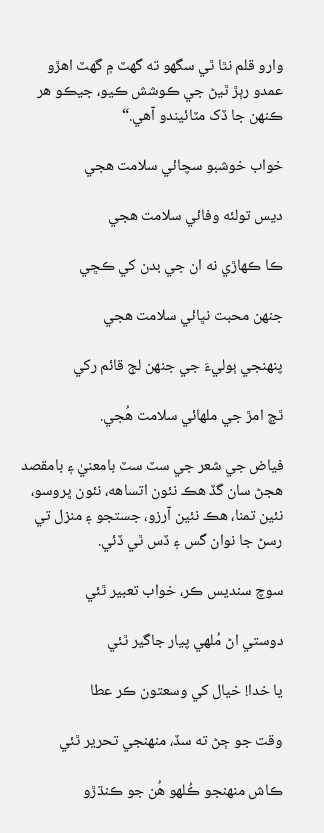وارو قلم نٿا ٿي سگهو ته گهٽ ۾ گهٽ اهڙو عمدو رٻڙ ٿيڻ جي ڪوشش ڪيو، جيڪو هر ڪنهن جا ڏک مٽائيندو آهي.“

خواب خوشبو سچائي سلامت هجي

ديس تولئه وفائي سلامت هجي

ڪا ڪهاڙي نه ان جي بدن کي ڪڇي

جنهن محبت نڀائي سلامت هجي

پنهنجي ٻوليءَ جي جنهن لڄ قائم رکي

ٿڃ امڙ جي ملهائي سلامت هُجي.

فياض جي شعر جي سٽ سٽ بامعنيٰ ۽ بامقصد هجڻ سان گڏ هڪ نئون اتساهه، نئون ڀروسو، نئين تمنا، هڪ نئين آرزو، جستجو ۽ منزل تي رسڻ جا نوان گس ۽ ڏس ٿي ڏئي.

سوچ سنديس ڪر، خواب تعبير ٿئي

دوستي اڻ مُلهي پيار جاگير ٿئي

يا خدا! خيال کي وسعتون ڪر عطا

وقت جو ڄڻ ته سڏ، منهنجي تحرير ٿئي

ڪاش منهنجو ڪُلهو هُن جو ڪنڌڙو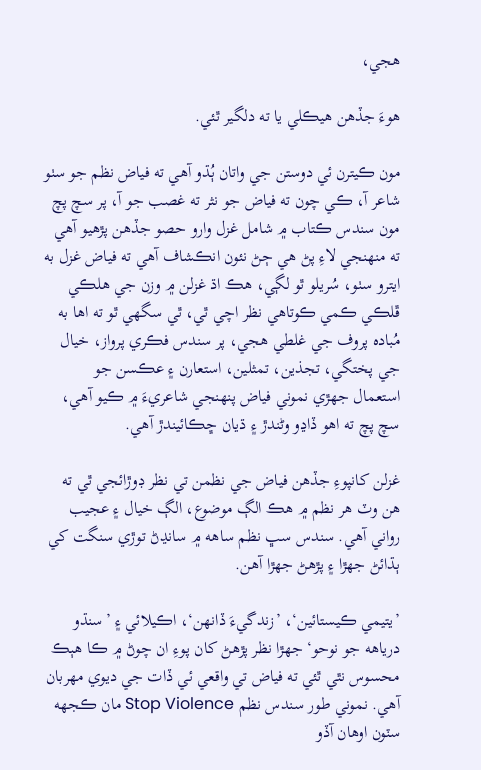هجي،

هوءَ جڏهن هيڪلي يا ته دلگير ٿئي.

مون ڪيترن ئي دوستن جي واتان ٻُڌو آهي ته فياض نظم جو سٺو شاعر آ، ڪي چون ته فياض جو نثر ته غصب جو آ، پر سچ پچ مون سندس ڪتاب ۾ شامل غزل وارو حصو جڏهن پڙهيو آهي ته منهنجي لاءِ پڻ هي ڄڻ نئون انڪشاف آهي ته فياض غزل به ايترو سٺو، سُريلو ٿو لڳي، هڪ اڌ غزلن ۾ وزن جي هلڪي ڦلڪي ڪمي ڪوتاهي نظر اچي ٿي، ٿي سگهي ٿو ته اها به مُباده پروف جي غلطي هجي، پر سندس فڪري پرواز، خيال جي پختگي، تجذين، تمثلين، استعارن ۽ عڪسن جو استعمال جهڙي نموني فياض پنهنجي شاعريءَ ۾ ڪيو آهي، سچ پچ ته اهو ڏاڍو وڻندڙ ۽ ڌيان ڇڪائيندڙ آهي.

غزلن کانپوءِ جڏهن فياض جي نظمن تي نظر ڊوڙائجي ٿي ته هن وٽ هر نظم ۾ هڪ الڳ موضوع، الڳ خيال ۽ عجيب رواني آهي. سندس سڀ نظم ساهه ۾ سانڍڻ توڙي سنگت کي ٻڌائڻ جهڙا ۽ پڙهڻ جهڙا آهن.

’يتيمي ڪيستائين‘، ’زندگيءَ ڏانهن‘، اڪيلائي ۽ ’سنڌو درياهه جو نوحو‘ جهڙا نظر پڙهڻ کان پوءِ ان چوڻ ۾ ڪا هٻڪ محسوس نٿي ٿئي ته فياض تي واقعي ئي ڏات جي ديوي مهربان آهي. نموني طور سندس نظم Stop Violence مان ڪجهه سٽون اوهان آڏو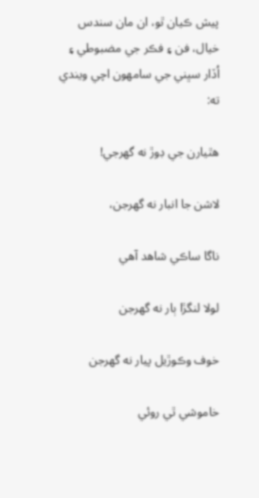پيش ڪيان ٿو، ان مان سندس خيال، فن ۽ فڪر جي مضبوطي ۽ اُڏار سڀني جي سامهون اچي ويندي ته:

هٿيارن جي ڊوڙ نه گهرجي!

لاشن جا انبار نه گهرجن،

ناگا ساڪي شاهد آهي

لولا لنگڙا ٻار نه گهرجن

خوف وڪوڙيل پيار نه گهرجن

خاموشي ٿي روئي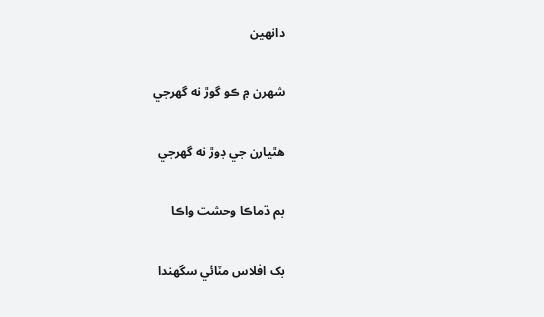دانهين

شهرن ۾ ڪو گوڙ نه گهرجي

هٿيارن جي ڊوڙ نه گهرجي

بم ڌماڪا وحشت واڪا

بک افلاس مٽائي سگهندا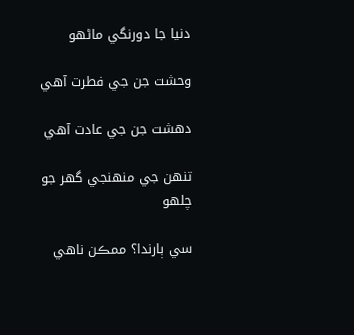دنيا جا دورنگي ماڻهو

وحشت جن جي فطرت آهي

دهشت جن جي عادت آهي

تنهن جي منهنجي گهر جو چلهو

سي ٻارندا؟ ممڪن ناهي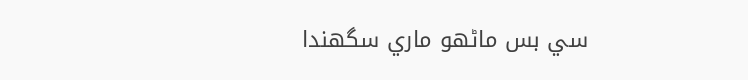سي بس ماڻهو ماري سگهندا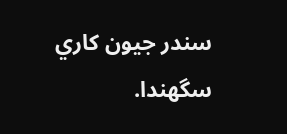سندر جيون کاري سگهندا.